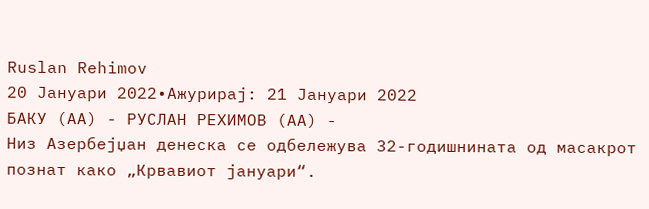Ruslan Rehimov
20 Јануари 2022•Ажурирај: 21 Јануари 2022
БАКУ (АА) - РУСЛАН РЕХИМОВ (АА) -
Низ Азербејџан денеска се одбележува 32-годишнината од масакрот познат како „Крвавиот јануари“.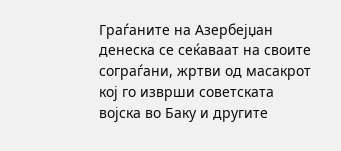Граѓаните на Азербејџан денеска се сеќаваат на своите сограѓани, жртви од масакрот кој го изврши советската војска во Баку и другите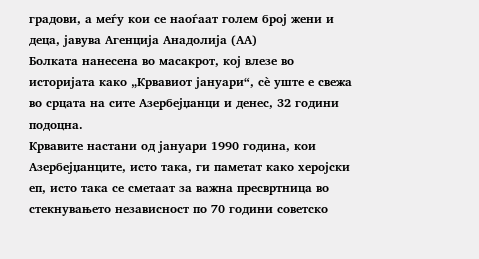градови, а меѓу кои се наоѓаат голем број жени и деца, јавува Агенција Анадолија (АА)
Болката нанесена во масакрот, кој влезе во историјата како „Крвавиот јануари“, сѐ уште е свежа во срцата на сите Азербејџанци и денес, 32 години подоцна.
Крвавите настани од јануари 1990 година, кои Азербејџанците, исто така, ги паметат како херојски еп, исто така се сметаат за важна пресвртница во стекнувањето независност по 70 години советско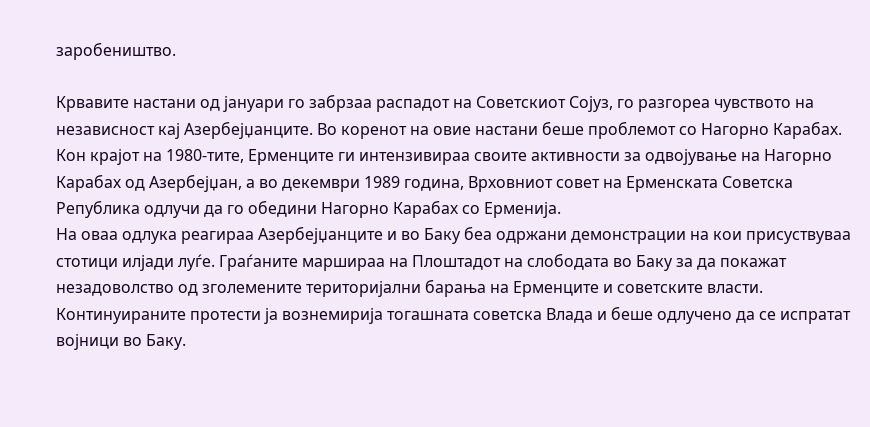заробеништво.

Крвавите настани од јануари го забрзаа распадот на Советскиот Сојуз, го разгореа чувството на независност кај Азербејџанците. Во коренот на овие настани беше проблемот со Нагорно Карабах.
Кон крајот на 1980-тите, Ерменците ги интензивираа своите активности за одвојување на Нагорно Карабах од Азербејџан, а во декември 1989 година, Врховниот совет на Ерменската Советска Република одлучи да го обедини Нагорно Карабах со Ерменија.
На оваа одлука реагираа Азербејџанците и во Баку беа одржани демонстрации на кои присуствуваа стотици илјади луѓе. Граѓаните маршираа на Плоштадот на слободата во Баку за да покажат незадоволство од зголемените територијални барања на Ерменците и советските власти.
Континуираните протести ја вознемирија тогашната советска Влада и беше одлучено да се испратат војници во Баку.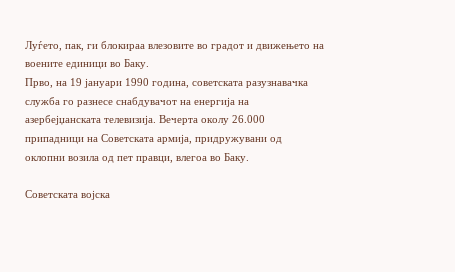Луѓето, пак, ги блокираа влезовите во градот и движењето на воените единици во Баку.
Прво, на 19 јануари 1990 година, советската разузнавачка служба го разнесе снабдувачот на енергија на азербејџанската телевизија. Вечерта околу 26.000 припадници на Советската армија, придружувани од оклопни возила од пет правци, влегоа во Баку.

Советската војска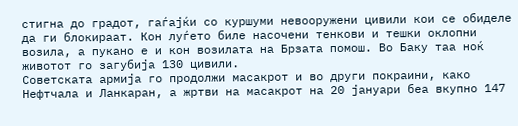стигна до градот, гаѓајќи со куршуми невооружени цивили кои се обиделе да ги блокираат. Кон луѓето биле насочени тенкови и тешки оклопни возила, а пукано е и кон возилата на Брзата помош. Во Баку таа ноќ животот го загубија 130 цивили.
Советската армија го продолжи масакрот и во други покраини, како Нефтчала и Ланкаран, а жртви на масакрот на 20 јануари беа вкупно 147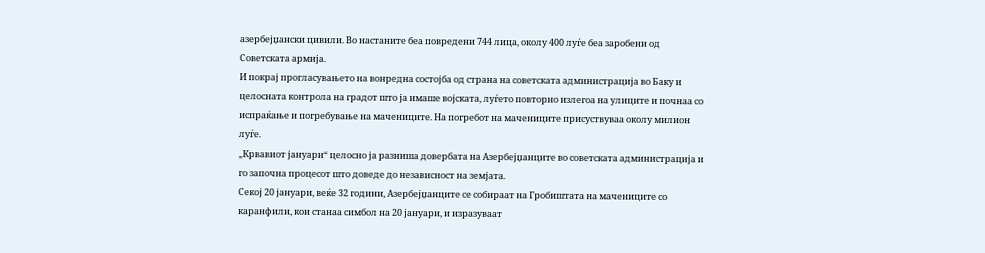азербејџански цивили. Во настаните беа повредени 744 лица, околу 400 луѓе беа заробени од Советската армија.
И покрај прогласувањето на вонредна состојба од страна на советската администрација во Баку и целосната контрола на градот што ја имаше војската, луѓето повторно излегоа на улиците и почнаа со испраќање и погребување на мачениците. На погребот на мачениците присуствуваа околу милион луѓе.
„Крвавиот јануари“ целосно ја разниша довербата на Азербејџанците во советската администрација и го започна процесот што доведе до независност на земјата.
Секој 20 јануари, веќе 32 години, Азербејџанците се собираат на Гробиштата на мачениците со каранфили, кои станаа симбол на 20 јануари, и изразуваат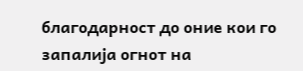благодарност до оние кои го запалија огнот на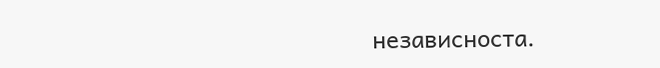независноста.